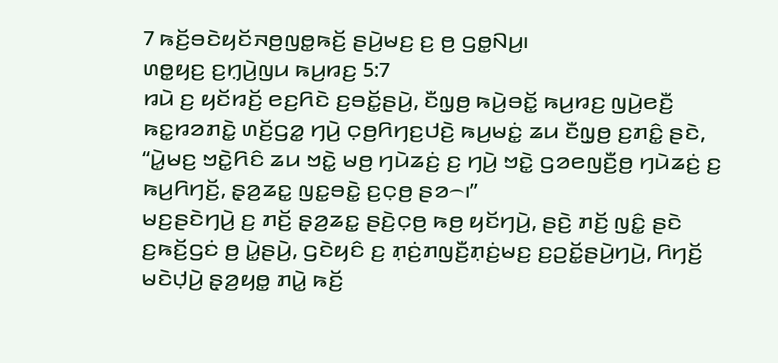7 ꤒꤢꤩ꤬ꤋꤢꤧꤟꤢꤩꤏꤥ꤬ꤜꤥ꤭ꤒꤢꤩ꤬ ꤔꤣꤧ꤬ꤗꤢ꤬ ꤢ꤬ ꤥ꤬ ꤞꤥ꤭ꤡꤣ꤬꤯
ꤛꤥ꤭ꤟꤢ꤬ ꤢ꤬ꤚ꤫ꤣꤧ꤬ꤜꤣ ꤒꤣ꤬ꤙꤢ꤬ 5:7
ꤙꤣꤧ ꤢ꤬ ꤟꤢꤩꤙꤢꤩ꤬ ꤕꤢ꤬ꤖꤢꤧ ꤢ꤬ꤋꤢꤩ꤭ꤔꤣꤧ꤬, ꤢꤪꤜ꤫ꤥ꤬ ꤒꤣꤧ꤬ꤋꤢꤩ꤭ ꤒꤣ꤬ꤙꤢ꤬ ꤜꤣꤧ꤬ꤕꤢꤪ꤬ ꤒꤢ꤭ꤙꤤꤊꤢꤧ꤭ ꤛꤢꤩ꤬ꤞꤤ꤭ ꤚꤣꤧ꤬ ꤍ꤫ꤥ꤬ꤖꤚꤢ꤬ꤓꤢꤧ꤬ ꤒꤣ꤬ꤗꤢꤦ꤭ ꤘꤣ ꤢꤪꤜ꤫ꤥ꤬ ꤢ꤬ꤊꤢꤨ꤭ ꤔꤢꤧ, “ꤣꤧ꤭ꤗꤢ꤬ ꤠꤢꤧ꤭ꤖꤢꤨ ꤘꤣ ꤠꤢꤧ꤭ ꤗꤥ꤬ ꤚꤣꤧꤘꤢꤦ꤬ ꤢ꤬ ꤚꤣꤧ꤬ ꤠꤢꤧ꤭ ꤞꤤꤕꤜꤢꤪ꤬ꤥ꤬ ꤚꤣꤧꤘꤢꤦ꤬ ꤢ꤬ ꤒꤣ꤬ꤖꤚꤢꤩ꤬, ꤔ꤫ꤤ꤬ꤘꤢ꤭ ꤜꤢ꤭ꤋꤢꤧ꤭ ꤢ꤬ꤍ꤫ꤥ꤬ ꤔꤤ꤮꤯”
ꤗꤢ꤬ꤔꤢꤧꤚꤣꤧ꤬ ꤢ꤬ ꤊꤢꤩ꤬ ꤔ꤫ꤤ꤬ꤘꤢ꤭ ꤔꤢꤧ꤬ꤍ꤫ꤥ꤬ ꤒꤥ꤬ ꤟꤢꤩꤚꤣꤧ꤬, ꤔꤢꤧ꤬ ꤊꤢꤩ꤬ ꤜꤢꤨ꤭ ꤔꤢꤧ ꤢ꤬ꤒꤢꤩ꤬ꤞꤢꤦ ꤥ꤬ ꤣꤧ꤭ꤔꤣꤧ꤬, ꤞꤢꤧꤟꤢꤨ ꤢ꤬ ꤊ꤫ꤢꤦ꤬ꤊꤜꤢꤪ꤬ꤊ꤫ꤢꤦ꤬ꤗꤢ꤬ ꤢ꤬ꤑꤢꤩ꤭ꤔꤣꤧ꤬ꤚꤣꤧ꤬, ꤖꤚꤢꤩ꤬ ꤗꤢꤧꤓ꤫ꤣꤧ꤬ ꤔ꤫ꤤ꤬ꤟꤥ꤭ ꤊꤣꤧ꤭ ꤒꤢꤩ꤬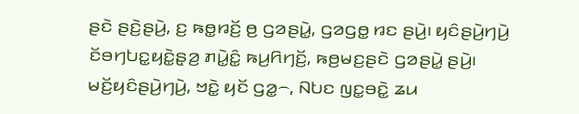ꤔꤢꤧ ꤔꤢꤧ꤬ꤔꤣꤧ꤬, ꤢ꤬ ꤒꤥ꤭ꤙꤢꤩ꤬ ꤥ꤬ ꤞꤤꤔꤣꤧ꤭, ꤞꤤꤞꤥ꤭ ꤙꤢ ꤔꤣꤧ꤬꤯ ꤟꤢꤨꤔꤣꤧ꤬ꤚꤣꤧ꤬ ꤢꤩꤋꤚꤝꤢ꤭ꤟꤢꤧ꤭ꤔ꤫ꤤ꤬ ꤊꤣꤧ꤭ꤢꤨ꤭ ꤒꤣ꤬ꤖꤚꤢꤩ꤬, ꤒꤥ꤬ꤗꤢ꤬ꤔꤢꤧ ꤞꤤꤔꤣꤧ꤭ ꤔꤣꤧ꤬꤯
ꤗꤢꤩ꤬ꤟꤢꤨꤔꤣꤧ꤬ꤚꤣꤧ꤬, ꤠꤢꤧ꤭ ꤟꤢꤩ ꤞꤤ꤭꤮, ꤡꤝꤢ ꤜꤢ꤭ꤋꤢꤧ꤭ ꤘꤣ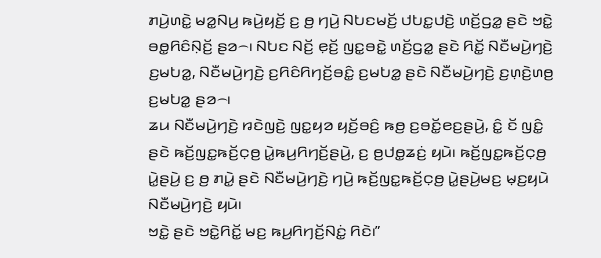ꤊꤣꤧ꤬ꤛꤢꤧ꤭ ꤗꤤ꤭ꤡꤣ꤬ ꤒꤣꤧ꤬ꤟꤢꤩ꤬ ꤢ꤬ ꤥ꤬ ꤚꤣꤧ꤬ ꤡꤝꤢꤗꤢꤩ꤬ ꤓꤝꤢ꤭ꤓꤢꤧ꤬ ꤛꤢꤩ꤬ꤞꤤ꤭ ꤔꤢꤧ ꤠꤢꤧ꤭ ꤋꤥ꤭ꤖꤢꤨꤡ꤫ꤢꤩ꤬ ꤔꤤ꤮꤯ ꤡꤝꤢ ꤡꤢꤩ꤬ ꤕ꤫ꤢꤩ꤬ ꤜꤢ꤭ꤋꤢꤧ꤭ ꤛꤢꤩ꤬ꤞꤤ꤭ ꤔꤢꤧ ꤖꤢꤩ꤭ ꤡꤢꤪꤗꤣꤧ꤬ꤚꤢꤧ꤬ ꤢ꤬ꤗꤝꤤ꤭, ꤡꤢꤪꤗꤣꤧ꤬ꤚꤢꤧ꤬ ꤢ꤬ꤖꤢꤨꤖꤚꤢꤩ꤬ꤋꤢꤨ꤭ ꤢ꤬ꤗꤝꤤ꤭ ꤔꤢꤧ ꤡꤢꤪꤗꤣꤧ꤬ꤚꤢꤧ꤬ ꤢ꤬ꤛ꤫ꤢꤧ꤬ꤛꤥ꤬ ꤢ꤬ꤗꤝꤤ꤭ ꤔꤤ꤮꤯
ꤘꤣ ꤡꤢꤪꤗꤣꤧ꤬ꤚꤢꤧ꤬ ꤙꤢꤧꤜꤢꤧ꤬ ꤜꤢ꤭ꤟꤤ ꤟꤢꤩ꤬ꤋꤢꤨ꤬ ꤒꤥ꤬ ꤢ꤬ꤋꤢꤩ꤭ꤕꤢ꤬ꤔꤣꤧ꤬, ꤢꤨ꤭ ꤢꤩ ꤜꤢꤨ꤭ ꤔꤢꤧ ꤒꤢꤩ꤬ꤜꤢ꤭ꤒꤢꤩ꤬ꤍ꤫ꤥ꤬ ꤣꤧ꤭ꤒꤣ꤬ꤖꤚꤢꤩ꤬ꤔꤣꤧ꤬, ꤢ꤬ ꤥ꤬ꤓꤥ꤭ꤘꤢꤦ꤬ ꤟꤣꤧ꤯ ꤒꤢꤩ꤬ꤜꤢ꤭ꤒꤢꤩ꤬ꤍ꤫ꤥ꤬ ꤣꤧ꤭ꤔꤣꤧ꤬ ꤢ꤬ ꤥ꤬ ꤊꤣꤧ꤭ ꤔꤢꤧ ꤡꤢꤪꤗꤣꤧ꤬ꤚꤢꤧ꤬ ꤚꤣꤧ꤬ ꤒꤢꤩ꤬ꤜꤢ꤭ꤒꤢꤩ꤬ꤍ꤫ꤥ꤬ ꤣꤧ꤭ꤔꤣꤧ꤬ꤗꤢ꤬ ꤗ꤫ꤢ꤬ꤟꤣꤧ ꤡꤢꤪꤗꤣꤧ꤬ꤚꤢꤧ꤬ ꤟꤣꤧ꤯
ꤠꤢꤧ꤭ ꤔꤢꤧ ꤠꤢꤧ꤭ꤖꤢꤩ꤭ ꤗꤢ꤬ ꤒꤣ꤬ꤖꤚꤢꤩ꤬ꤡꤢꤦ꤭ ꤖꤢꤧ꤯”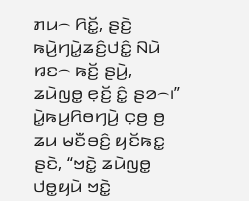ꤊꤣ꤮ ꤖꤢꤩ꤭, ꤔꤢꤧ꤬ ꤒꤣꤧ꤬ꤚꤣꤧ꤭ꤘꤢꤨ꤬ꤓꤢꤨ꤭ ꤡꤣꤧ ꤙꤢ꤮ ꤒꤢꤩ꤬ ꤔꤣꤧ꤬, ꤘꤣꤧꤜꤥ꤭ ꤕ꤫ꤢꤩ꤬ ꤢꤨ꤭ ꤔꤤ꤮꤯” ꤣꤧ꤭ꤒꤣ꤬ꤖꤥꤚꤣꤧ꤬ ꤍ꤫ꤥ꤬ ꤥ꤬ ꤘꤣ ꤗꤢꤪꤋꤢꤨ꤬ ꤟꤢꤩꤒꤢ꤭ ꤔꤢꤧ, “ꤠꤢꤧ꤭ ꤘꤣꤧꤜꤥ꤭ ꤓꤥ꤭ꤟꤣꤧ ꤠꤢꤧ꤭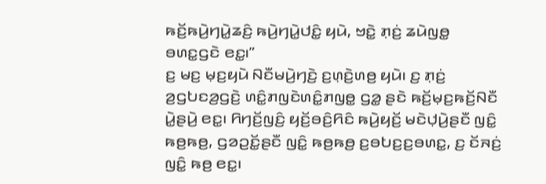ꤒꤢꤩ꤬ꤒꤣꤧ꤬ꤚꤣꤧ꤭ꤘꤢꤨ꤬ ꤒꤣꤧ꤬ꤚꤣꤧ꤭ꤓꤢꤨ꤭ ꤟꤣꤧ, ꤠꤢꤧ꤭ ꤊ꤫ꤢꤦ꤬ ꤘꤣꤧꤜꤥ꤭ ꤋꤛꤢ꤭ꤞꤢꤧ ꤕꤢ꤭꤯”
ꤢ꤬ ꤗꤢ꤬ ꤗ꤫ꤢ꤬ꤟꤣꤧ ꤡꤢꤪꤗꤣꤧ꤬ꤚꤢꤧ꤬ ꤢ꤬ꤛ꤫ꤢꤧ꤬ꤛꤥ꤬ ꤟꤣꤧ꤯ ꤢ꤬ ꤊ꤫ꤢꤦ꤬ ꤤ꤬ꤞꤝꤢꤤ꤬ꤞꤢꤧ꤬ ꤛꤢꤨ꤭ꤊꤜꤢꤧꤛꤢꤨ꤭ꤊꤜꤥ꤭ ꤞꤤ꤭ ꤔꤢꤧ ꤒꤢꤩ꤬ꤗ꤫ꤢ꤬ꤒꤢꤩ꤬ꤡꤢꤪ ꤣꤧ꤭ꤔꤣꤧ꤬ ꤕꤢ꤭꤯ ꤖꤚꤢꤩ꤬ꤜꤢꤨ꤬ ꤟꤢꤩ꤬ꤋꤢꤨ꤬ꤖꤢꤨ ꤒꤣꤧ꤬ꤟꤢꤩ꤬ ꤗꤢꤧꤓ꤫ꤣꤧ꤬ꤔꤢꤪ ꤜꤢꤨ꤭ ꤒꤥ꤬ꤒꤥ꤬, ꤞꤤꤑꤢꤩ꤭ꤔꤢꤪ ꤜꤢꤨ꤭ ꤒꤥ꤬ꤒꤥ꤬ ꤢ꤬ꤋꤝꤢ꤬ꤢ꤬ꤋꤛꤢ꤭, ꤢ꤬ ꤢꤩꤏꤢꤦ꤬ ꤜꤢꤨ꤭ ꤒꤥ꤬ ꤕꤢ꤭꤯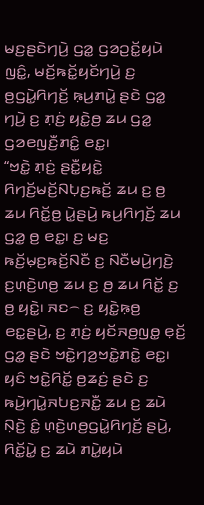ꤗꤢ꤬ꤔꤢꤧꤚꤣꤧ꤬ ꤞꤤ꤭ ꤞꤤꤑꤢꤩ꤭ꤟꤣꤧ ꤜꤢꤨ꤭, ꤗꤢꤩ꤬ꤒꤢꤩ꤭ꤟꤢꤩꤚꤣꤧ꤬ ꤢ꤬ ꤥ꤬ꤞꤣꤧ꤭ꤖꤚꤢꤩ꤬ ꤒ꤫ꤣ꤬ꤊꤣꤧ꤭ ꤔꤢꤧ ꤞꤤ꤭ ꤚꤣꤧ꤬ ꤢ꤬ ꤊ꤫ꤢꤦ꤬ ꤟꤢꤧ꤭ꤥ꤬ ꤘꤣ ꤞꤤ꤭ ꤞꤤꤕꤜꤢꤪ꤬ꤊꤢꤨ꤭ ꤕꤢ꤭꤯
“ꤠꤢꤧ꤭ ꤊ꤫ꤢꤦ꤬ ꤔꤢꤪ꤭ꤟꤢꤧ꤭ ꤖꤚꤢꤩ꤬ꤗꤢꤩ꤬ꤡꤝ꤫ꤢ꤬ꤒꤢꤩ꤬ ꤘꤣ ꤢ꤬ ꤥ꤬ ꤘꤣ ꤖꤢꤩ꤭ꤥ꤬ ꤣꤧ꤭ꤔꤣꤧ꤬ ꤒꤣ꤬ꤖꤚꤢꤩ꤬ ꤘꤣ ꤞꤤ꤭ ꤥ꤬ ꤕꤢ꤭꤯ ꤢ꤬ ꤗꤢ꤬ ꤒꤢꤩ꤬ꤗ꤫ꤢ꤬ꤒꤢꤩ꤬ꤡꤢꤪ ꤢ꤬ ꤡꤢꤪꤗꤣꤧ꤬ꤚꤢꤧ꤬ ꤢ꤬ꤛ꤫ꤢꤧ꤬ꤛꤥ꤬ ꤘꤣ ꤢ꤬ ꤥ꤬ ꤘꤣ ꤖꤢꤩ꤭ ꤢ꤬ ꤥ꤬ ꤟꤢꤧ꤭꤯ ꤏꤢ꤮ ꤢ꤬ ꤟꤢꤧ꤭ꤒ꤫ꤥ꤬ ꤕꤢ꤭ꤔꤣꤧ꤬, ꤢ꤬ ꤊ꤫ꤢꤦ꤬ ꤟꤢꤩꤏꤥ꤬ꤜꤥ꤭ ꤕ꤫ꤢꤩ꤬ ꤞꤤ꤭ ꤔꤢꤧ ꤠꤢꤧ꤭ꤚꤤ꤬ꤠꤢꤧ꤭ꤊꤢꤧ꤭ ꤕꤢ꤭꤯
ꤟꤢꤨ ꤠꤢꤧ꤭ꤖꤢꤩ꤭ ꤥ꤬ꤘꤢꤦ꤬ ꤔꤢꤧ ꤢ꤬ ꤒꤣꤧ꤬ꤚꤣꤧ꤭ꤏꤝꤢ꤬ꤏꤢꤪ꤭ ꤘꤣ ꤢ꤬ ꤘꤣꤧ ꤡ꤫ꤢꤧ꤬ ꤢꤨ꤭ ꤛ꤫ꤢꤧ꤬ꤛꤥ꤬ꤞꤣꤧ꤭ꤖꤚꤢꤩ꤬ ꤔꤣꤧ꤬, ꤖꤢꤩ꤭ꤣꤧ꤭ ꤢ꤬ ꤘꤣꤧ ꤊꤣꤧ꤭ꤟꤣꤧ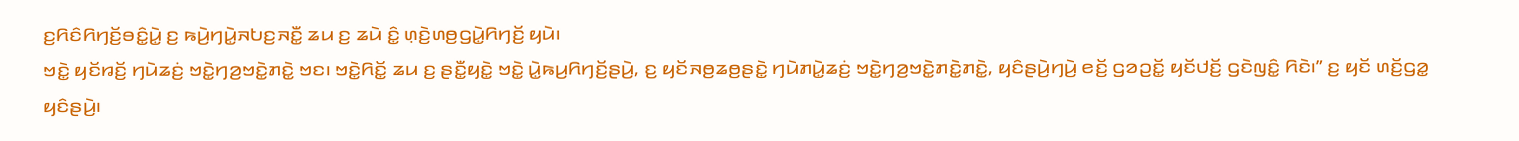ꤢ꤬ꤖꤢꤨꤖꤚꤢꤩ꤬ꤋꤢꤨ꤭ꤣꤧ꤭ ꤢ꤬ ꤒꤣꤧ꤬ꤚꤣꤧ꤭ꤏꤝꤢ꤬ꤏꤢꤪ꤭ ꤘꤣ ꤢ꤬ ꤘꤣꤧ ꤢꤨ꤭ ꤛ꤫ꤢꤧ꤬ꤛꤥ꤬ꤞꤣꤧ꤭ꤖꤚꤢꤩ꤬ ꤟꤣꤧ꤯
ꤠꤢꤧ꤭ ꤟꤢꤩꤙꤢꤩ꤬ ꤚꤣꤧꤘꤢꤦ꤬ ꤠꤢꤧ꤭ꤚꤤ꤬ꤠꤢꤧ꤭ꤊꤢꤧ꤭ ꤠꤢ꤯ ꤠꤢꤧ꤭ꤖꤢꤩ꤭ ꤘꤣ ꤢ꤬ ꤔꤢꤪ꤭ꤟꤢꤧ꤭ ꤠꤢꤧ꤭ ꤣꤧ꤭ꤒꤣ꤬ꤖꤚꤢꤩ꤬ꤔꤣꤧ꤬, ꤢ꤬ ꤟꤢꤩꤏꤥ꤬ꤘꤥ꤬ꤔꤢꤧ꤭ ꤚꤣꤧꤊꤣꤧ꤭ꤘꤢꤦ꤬ ꤠꤢꤧ꤭ꤚꤤ꤬ꤠꤢꤧ꤭ꤊꤢꤧ꤭ꤊꤢꤧ꤭, ꤟꤢꤨꤔꤣꤧ꤬ꤚꤣꤧ꤬ ꤕꤢꤩ꤬ ꤞꤤꤑꤢꤩ꤭ ꤟꤢꤩꤓꤢꤩ꤬ ꤞꤢꤧꤜꤢꤨ꤭ ꤖꤢꤧ꤯” ꤢ꤬ ꤟꤢꤩ ꤛꤢꤩ꤬ꤞꤤ꤭ ꤟꤢꤨꤔꤣꤧ꤬꤯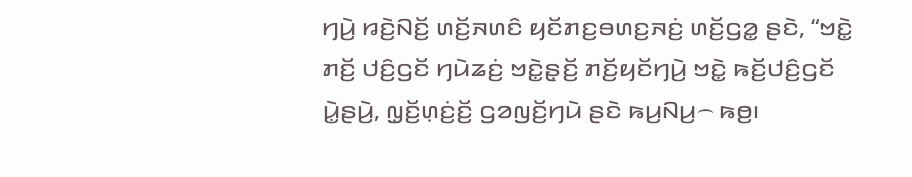ꤚꤣꤧ꤬ ꤙꤢꤧ꤬ꤡꤢꤩ꤬ ꤛꤢꤩ꤬ꤏꤛꤢꤨ ꤟꤢꤩꤊꤢ꤬ꤋꤛꤢ꤬ꤏꤢꤦ꤬ ꤛꤢꤩ꤬ꤞꤤ꤭ ꤔꤢꤧ, “ꤠꤢꤧ꤭ ꤊꤢꤩ꤬ ꤓꤢꤨ꤬ꤞꤢꤩ ꤚꤣꤧꤘꤢꤦ꤬ ꤠꤢꤧ꤭ꤔ꤫ꤢꤩ꤬ ꤊꤢꤩ꤬ꤟꤢꤩꤚꤣꤧ꤬ ꤠꤢꤧ꤭ ꤒꤢꤩ꤬ꤓꤢꤨ꤬ꤞꤢꤩ ꤣꤧ꤭ꤔꤣꤧ꤬, ꤜ꤫ꤢꤩ꤬ꤛ꤫ꤢꤦ꤬ꤢꤩ꤬ ꤞꤤꤜꤢꤩ꤬ꤚꤣꤧ ꤔꤢꤧ ꤒꤣ꤬ꤡꤣ꤬꤮ ꤒꤥ꤬꤯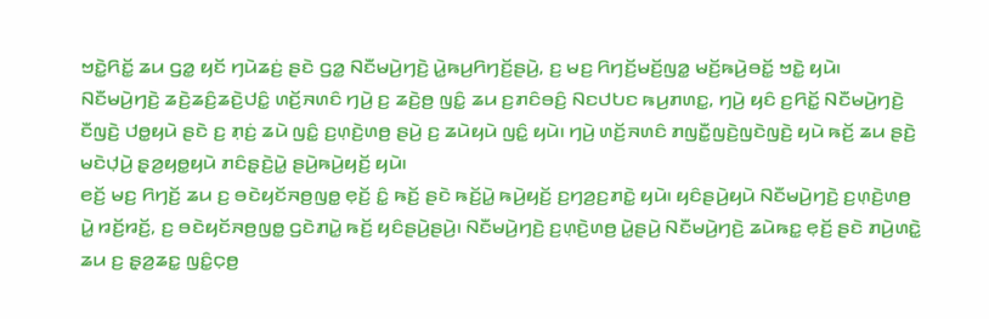ꤠꤢꤧ꤭ꤖꤢꤩ꤭ ꤘꤣ ꤞꤤ꤭ ꤟꤢꤩ ꤚꤣꤧꤘꤢꤦ꤬ ꤔꤢꤧ ꤞꤤ꤭ ꤡꤢꤪꤗꤣꤧ꤬ꤚꤢꤧ꤬ ꤣꤧ꤭ꤒꤣ꤬ꤖꤚꤢꤩ꤬ꤔꤣꤧ꤬, ꤢ꤬ ꤗꤢ꤬ ꤖꤚꤢꤩ꤬ꤗꤢꤩ꤬ꤜꤤ꤭ ꤗꤢꤩ꤬ꤒꤣꤧ꤬ꤋꤢꤩ꤭ ꤠꤢꤧ꤭ ꤟꤣꤧ꤯
ꤡꤢꤪꤗꤣꤧ꤬ꤚꤢꤧ꤬ ꤘꤢꤧ꤬ꤘꤢꤨ꤬ꤘꤢꤧ꤬ꤓꤢꤨ꤭ ꤛꤢꤩ꤬ꤏꤛꤢꤨ ꤚꤣꤧ꤬ ꤢ꤬ ꤘꤢꤧ꤬ꤥ꤬ ꤜꤢꤨ꤭ ꤘꤣ ꤢ꤬ꤊꤢꤨꤋꤢꤨ꤬ ꤡꤢꤓꤝꤢ ꤒꤣ꤬ꤊꤛꤢ꤭, ꤚꤣꤧ꤬ ꤟꤢꤨ ꤢ꤬ꤖꤢꤩ꤭ ꤡꤢꤪꤗꤣꤧ꤬ꤚꤢꤧ꤬ ꤢꤪꤜꤢꤧ꤬ ꤓꤥ꤭ꤟꤣꤧ ꤔꤢꤧ ꤢ꤬ ꤊ꤫ꤢꤦ꤬ ꤘꤣꤧ ꤜꤢꤨ꤭ ꤢ꤬ꤛ꤫ꤢꤧ꤬ꤛꤥ꤬ ꤔꤣꤧ꤬ ꤢ꤬ ꤘꤣꤧꤟꤣꤧ ꤜꤢꤨ꤭ ꤟꤣꤧ꤯ ꤚꤣꤧ꤬ ꤛꤢꤩ꤬ꤏꤛꤢꤨ ꤊꤜꤢꤪ꤭ꤜꤢꤧ꤬ꤜꤢꤧꤜꤢꤧ꤬ ꤟꤣꤧ ꤒꤢꤩ꤬ ꤘꤣ ꤔꤢꤧ꤬ ꤗꤢꤧꤓ꤫ꤣꤧ꤬ ꤔ꤫ꤤ꤬ꤟꤥ꤭ꤟꤣꤧ ꤊꤢꤨꤔ꤫ꤢꤧ꤬ꤣꤧ꤭ ꤔꤣꤧ꤬ꤒꤣꤧ꤬ꤟꤢꤩ꤬ ꤟꤣꤧ꤯
ꤕꤢꤩ꤬ ꤗꤢ꤬ ꤖꤚꤢꤩ꤬ ꤘꤣ ꤢ꤬ ꤋꤢꤧꤟꤢꤩꤏꤥ꤬ꤜꤥ꤭ ꤕ꤫ꤢꤩ꤬ ꤢꤨ꤭ ꤒꤢꤩ꤬ ꤔꤢꤧ ꤒꤢꤩ꤬ꤣꤧ꤭ ꤒꤣꤧ꤬ꤟꤢꤩ꤬ ꤢ꤬ꤚꤤ꤬ꤢ꤬ꤊꤢꤧ꤭ ꤟꤣꤧ꤯ ꤟꤢꤨꤔꤣꤧ꤬ꤟꤣꤧ ꤡꤢꤪꤗꤣꤧ꤬ꤚꤢꤧ꤬ ꤢ꤬ꤛ꤫ꤢꤧ꤬ꤛꤥ꤬ ꤣꤧ꤭ ꤙꤢꤩ꤬ꤙꤢꤩ꤬, ꤢ꤬ ꤋꤢꤧꤟꤢꤩꤏꤥ꤬ꤜꤥ꤭ ꤞꤢꤧꤊꤣꤧ꤭ ꤒꤢꤩ꤬ ꤟꤢꤨꤔꤣꤧ꤬ꤔꤣꤧ꤬꤯ ꤡꤢꤪꤗꤣꤧ꤬ꤚꤢꤧ꤬ ꤢ꤬ꤛ꤫ꤢꤧ꤬ꤛꤥ꤬ ꤣꤧ꤭ꤔꤣꤧ꤬ ꤡꤢꤪꤗꤣꤧ꤬ꤚꤢꤧ꤬ ꤘꤣꤧꤒꤢ꤭ ꤕ꤫ꤢꤩ꤬ ꤔꤢꤧ ꤊꤣꤧ꤬ꤛꤢꤧ꤭ ꤘꤣ ꤢ꤬ ꤔ꤫ꤤ꤬ꤘꤢ꤭ ꤜꤢꤨ꤭ꤍ꤫ꤥ꤬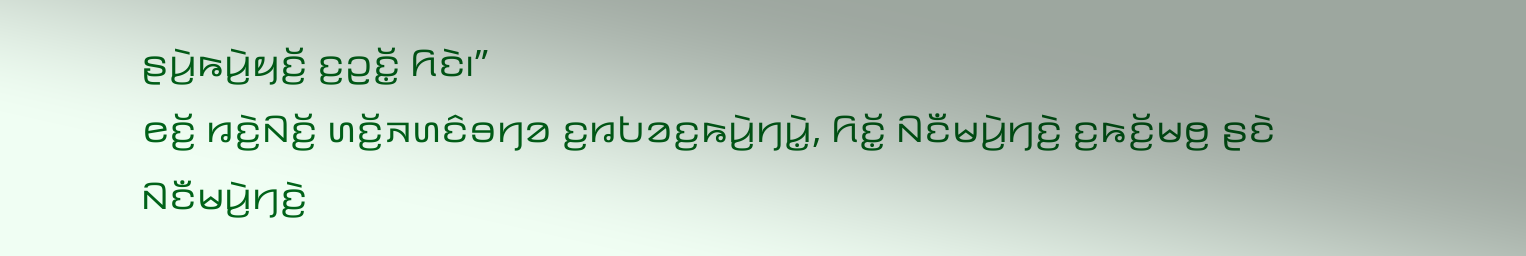ꤔꤣꤧ꤬ꤒꤣꤧ꤬ꤟꤢꤩ꤬ ꤢ꤬ꤑꤢꤩ꤭ ꤖꤢꤧ꤯”
ꤕꤢꤩ꤬ ꤙꤢꤧ꤬ꤡꤢꤩ꤬ ꤛꤢꤩ꤬ꤏꤛꤢꤨꤋꤚꤤ ꤢ꤬ꤙꤝꤤꤢ꤬ꤒꤣꤧ꤬ꤚꤣꤧ꤭, ꤖꤢꤩ꤭ ꤡꤢꤪꤗꤣꤧ꤬ꤚꤢꤧ꤬ ꤢ꤬ꤒꤢꤩ꤬ꤗꤥ꤬ ꤔꤢꤧ ꤡꤢꤪꤗꤣꤧ꤬ꤚꤢꤧ꤬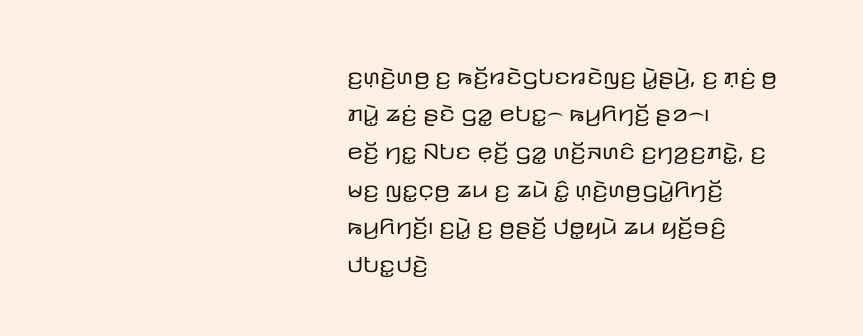ꤢ꤬ꤛ꤫ꤢꤧ꤬ꤛꤥ꤬ ꤢ꤬ ꤒꤢꤩ꤬ꤙꤢꤧꤞꤝꤢꤙꤢꤧꤜꤢ꤬ ꤣꤧ꤭ꤔꤣꤧ꤬, ꤢ꤬ ꤊ꤫ꤢꤦ꤬ ꤥ꤬ ꤊꤣꤧ꤭ ꤘꤢꤦ꤬ ꤔꤢꤧ ꤞꤤ꤭ ꤕꤝꤢ꤭꤮ ꤒꤣ꤬ꤖꤚꤢꤩ꤬ ꤔꤤ꤮꤯
ꤕꤢꤩ꤬ ꤚꤢ꤭ ꤡꤝꤢ ꤕ꤫ꤢꤩ꤬ ꤞꤤ꤭ ꤛꤢꤩ꤬ꤏꤛꤢꤨ ꤢ꤬ꤚꤤ꤬ꤢ꤬ꤊꤢꤧ꤭, ꤢ꤬ ꤗꤢ꤬ ꤜꤢ꤭ꤍ꤫ꤥ꤬ ꤘꤣ ꤢ꤬ ꤘꤣꤧ ꤢꤨ꤭ ꤛ꤫ꤢꤧ꤬ꤛꤥ꤬ꤞꤣꤧ꤭ꤖꤚꤢꤩ꤬ ꤒꤣ꤬ꤖꤚꤢꤩ꤬꤯ ꤢ꤬ꤣꤧ꤭ ꤢ꤬ ꤥ꤬ꤔꤢꤩ꤬ ꤓꤥ꤭ꤟꤣꤧ ꤘꤣ ꤟꤢꤩ꤬ꤋꤢꤨ꤬ ꤓꤝꤢ꤭ꤓꤢꤧ꤬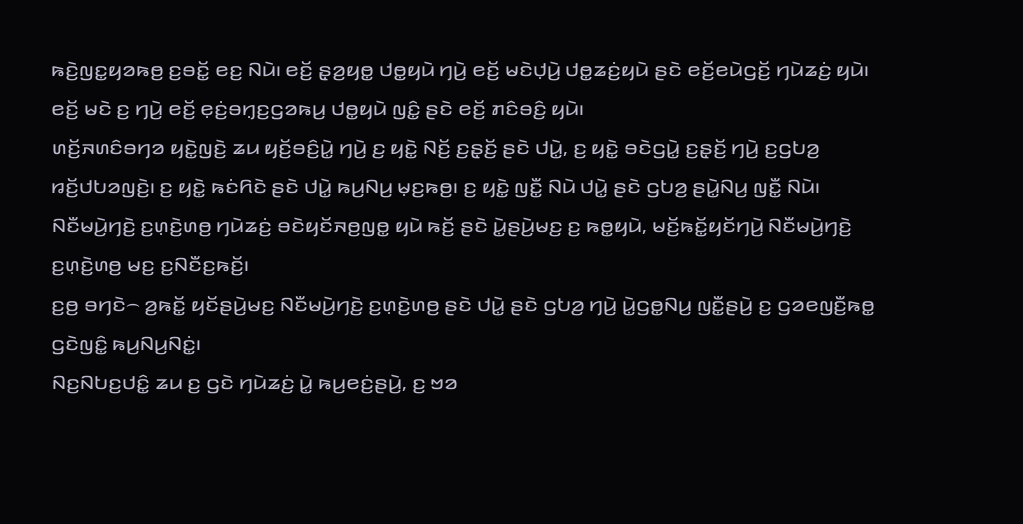ꤒꤢꤧ꤬ꤜꤢ꤭ꤟꤤꤒꤥ꤬ ꤢ꤬ꤋꤢꤩ꤭ ꤕꤢ꤬ ꤡꤣꤧ꤯ ꤕꤢꤩ꤬ ꤔ꤫ꤤ꤬ꤟꤥ꤭ ꤓꤥ꤭ꤟꤣꤧ ꤚꤣꤧ꤬ ꤕꤢꤩ꤬ ꤗꤢꤧꤓ꤫ꤣꤧ꤬ ꤓꤥ꤭ꤘꤢꤦ꤬ꤟꤣꤧ ꤔꤢꤧ ꤕꤢꤩ꤬ꤕꤣꤧꤞꤢꤩ꤬ ꤚꤣꤧꤘꤢꤦ꤬ ꤟꤣꤧ꤯ ꤕꤢꤩ꤬ ꤗꤢꤧ ꤢ꤬ ꤚꤣꤧ꤬ ꤕꤢꤩ꤬ ꤕ꤫ꤢꤦ꤬ꤋꤚ꤫ꤢ꤬ꤞꤤꤒꤣ꤬ ꤓꤥ꤭ꤟꤣꤧ ꤜꤢꤨ꤭ ꤔꤢꤧ ꤕꤢꤩ꤬ ꤊꤢꤨꤋꤢꤨ꤬ ꤟꤣꤧ꤯
ꤛꤢꤩ꤬ꤏꤛꤢꤨꤋꤚꤤ ꤟꤢꤧ꤭ꤜꤢꤧ꤬ ꤘꤣ ꤟꤢꤩ꤬ꤋꤢꤨ꤬ꤣꤧ꤭ ꤚꤣꤧ꤬ ꤢ꤬ ꤟꤢꤧ꤭ ꤡꤢꤩ꤬ ꤢ꤬ꤔ꤫ꤢꤩ꤬ ꤔꤢꤧ ꤓꤣꤧ꤭, ꤢ꤬ ꤟꤢꤧ꤭ ꤋꤢꤧꤞꤣꤧ꤭ ꤢ꤬ꤔ꤫ꤢꤩ꤬ ꤚꤣꤧ꤬ ꤢ꤬ꤞꤝꤤ꤬ ꤙꤢꤩ꤬ꤓꤝꤤꤜꤢꤧ꤬꤯ ꤢ꤬ ꤟꤢꤧ꤭ ꤒꤢꤦꤖꤢꤧ ꤔꤢꤧ ꤓꤣꤧ꤭ ꤒꤣ꤬ꤡꤣ꤬ ꤗ꤫ꤢ꤬ꤒꤥ꤬꤯ ꤢ꤬ ꤟꤢꤧ꤭ ꤜꤢꤪ꤭ ꤡꤣꤧ ꤓꤣꤧ꤭ ꤔꤢꤧ ꤞꤝꤤ꤬ ꤔꤣꤧ꤭ꤡꤣ꤬ ꤜꤢꤪ꤭ ꤡꤣꤧ꤯ ꤡꤢꤪꤗꤣꤧ꤬ꤚꤢꤧ꤬ ꤢ꤬ꤛ꤫ꤢꤧ꤬ꤛꤥ꤬ ꤚꤣꤧꤘꤢꤦ꤬ ꤋꤢꤧꤟꤢꤩꤏꤥ꤬ꤜꤥ꤭ ꤟꤣꤧ ꤒꤢꤩ꤬ ꤔꤢꤧ ꤣꤧ꤭ꤔꤣꤧ꤬ꤗꤢ꤬ ꤢ꤬ ꤒꤥ꤭ꤟꤣꤧ, ꤗꤢꤩ꤬ꤒꤢꤩ꤭ꤟꤢꤩꤚꤣꤧ꤬ ꤡꤢꤪꤗꤣꤧ꤬ꤚꤢꤧ꤬ ꤢ꤬ꤛ꤫ꤢꤧ꤬ꤛꤥ꤬ ꤗꤢ꤬ ꤢ꤬ꤡꤢꤪꤢ꤬ꤒꤢꤩ꤬꤯
ꤢ꤬ꤥ꤬ ꤋꤚꤢꤧ꤮ ꤤ꤬ꤒꤢꤩ꤭ ꤟꤢꤩꤔꤣꤧ꤬ꤗꤢ꤬ ꤡꤢꤪꤗꤣꤧ꤬ꤚꤢꤧ꤬ ꤢ꤬ꤛ꤫ꤢꤧ꤬ꤛꤥ꤬ ꤔꤢꤧ ꤓꤣꤧ꤭ ꤔꤢꤧ ꤞꤝꤤ꤬ ꤚꤣꤧ꤬ ꤣꤧ꤭ꤞꤥ꤭ꤡꤣ꤬ ꤜꤢꤪ꤭ꤔꤣꤧ꤬ ꤢ꤬ ꤞꤤꤕꤜꤢꤪ꤬ꤒꤥ꤭ ꤞꤢꤧꤜꤢꤨ꤭ ꤒꤣ꤬ꤡꤣ꤬ꤡꤢꤦ꤭꤯
ꤡꤢ꤬ꤡꤝꤢ꤬ꤓꤢꤨ꤭ ꤘꤣ ꤢ꤬ ꤞꤢꤧ ꤚꤣꤧꤘꤢꤦ꤬ ꤣꤧ꤭ ꤒꤣ꤬ꤕꤢꤦ꤬ꤔꤣꤧ꤬, ꤢ꤬ ꤠꤤ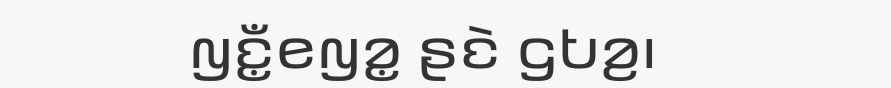ꤜꤢꤪ꤭ꤕꤜꤤ꤭ ꤔꤢꤧ ꤞꤝꤤ꤬꤯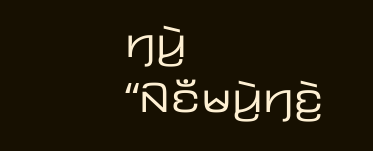ꤚꤣꤧ꤬ “ꤡꤢꤪꤗꤣꤧ꤬ꤚꤢꤧ꤬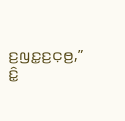ꤢ꤬ꤜꤢ꤭ꤢ꤬ꤍ꤫ꤥ꤬,” ꤢꤨ꤭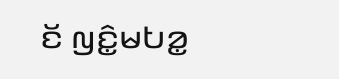ꤢꤩ ꤜꤢꤨ꤭ꤗꤝꤤ꤭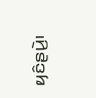ꤟꤢꤨꤔꤣꤧ꤬꤯